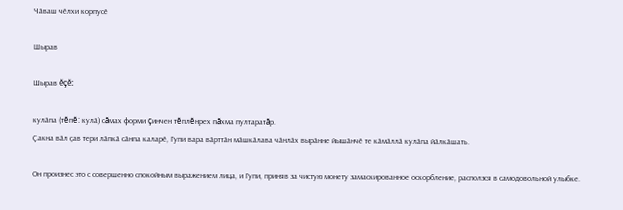Чӑваш чӗлхи корпусӗ

Шырав

Шырав ĕçĕ:

кулӑпа (тĕпĕ: кулӑ) сăмах форми çинчен тĕплĕнрех пăхма пултаратăр.
Ҫакна вӑл ҫав тери лӑпкӑ сӑнпа каларӗ, Гупи вара вӑрттӑн мӑшкӑлава чӑнлӑх вырӑнне йышӑнчӗ те кӑмӑллӑ кулӑпа йӑлкӑшать.

Он произнес это с совершенно спокойным выражением лица, и Гупи, приняв за чистую монету замаскированное оскорбление, расползся в самодовольной улыбке.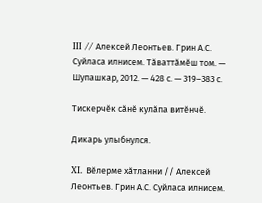III // Алексей Леонтьев. Грин А.С. Суйласа илнисем. Тӑваттӑмӗш том. — Шупашкар, 2012. — 428 с. — 319–383 с.

Тискерчӗк сӑнӗ кулӑпа витӗнчӗ.

Дикарь улыбнулся.

XI. Вӗлерме хӑтланни // Алексей Леонтьев. Грин А.С. Суйласа илнисем.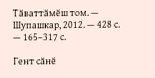Тӑваттӑмӗш том. — Шупашкар, 2012. — 428 с. — 165–317 с.

Гент сӑнӗ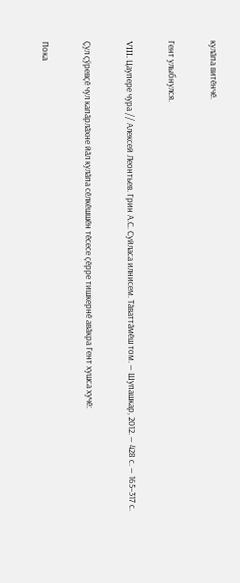кулӑпа витӗнчӗ.

Гент улыбнулся.

VIII. Цаупере чура // Алексей Леонтьев. Грин А.С. Суйласа илнисем. Тӑваттӑмӗш том. — Шупашкар, 2012. — 428 с. — 165–317 с.

Ҫул ҫӳревҫӗ чул капӑрлӑхне йӑл кулӑпа сӗлкӗшшӗн тӗсесе ҫӗрре тишкернӗ авӑкра Гент хушса хучӗ:

Пока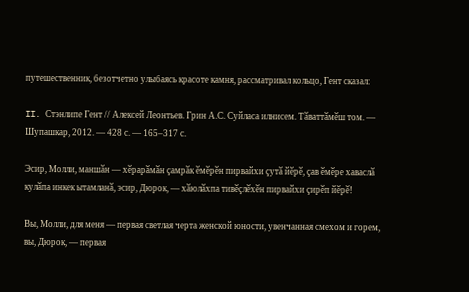путешественник, безотчетно улыбаясь красоте камня, рассматривал кольцо, Гент сказал:

II. Стэнлипе Гент // Алексей Леонтьев. Грин А.С. Суйласа илнисем. Тӑваттӑмӗш том. — Шупашкар, 2012. — 428 с. — 165–317 с.

Эсир, Молли, маншӑн — хӗрарӑмӑн ҫамрӑк ӗмӗрӗн пирвайхи ҫутӑ йӗрӗ, ҫав ӗмӗре хаваслӑ кулӑпа инкек ытамланӑ, эсир, Дюрок, — хӑюлӑхпа тивӗҫлӗхӗн пирвайхи ҫирӗп йӗрӗ!

Вы, Молли, для меня — первая светлая черта женской юности, увенчанная смехом и горем, вы, Дюрок, — первая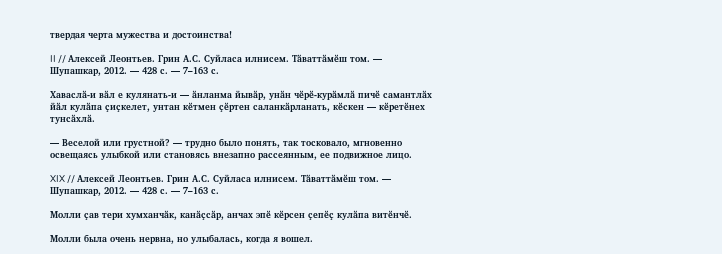твердая черта мужества и достоинства!

II // Алексей Леонтьев. Грин А.С. Суйласа илнисем. Тӑваттӑмӗш том. — Шупашкар, 2012. — 428 с. — 7–163 с.

Хаваслӑ-и вӑл е кулянать-и — ӑнланма йывӑр, унӑн чӗрӗ-курӑмлӑ пичӗ самантлӑх йӑл кулӑпа ҫиҫкелет, унтан кӗтмен ҫӗртен саланкӑрланать, кӗскен — кӗретӗнех тунсӑхлӑ.

— Веселой или грустной? — трудно было понять, так тосковало, мгновенно освещаясь улыбкой или становясь внезапно рассеянным, ее подвижное лицо.

XIX // Алексей Леонтьев. Грин А.С. Суйласа илнисем. Тӑваттӑмӗш том. — Шупашкар, 2012. — 428 с. — 7–163 с.

Молли ҫав тери хумханчӑк, канӑҫсӑр, анчах эпӗ кӗрсен ҫепӗҫ кулӑпа витӗнчӗ.

Молли была очень нервна, но улыбалась, когда я вошел.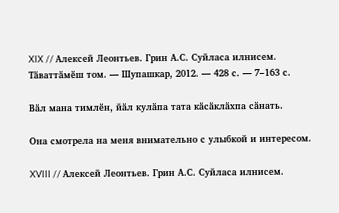XIX // Алексей Леонтьев. Грин А.С. Суйласа илнисем. Тӑваттӑмӗш том. — Шупашкар, 2012. — 428 с. — 7–163 с.

Вӑл мана тимлӗн, йӑл кулӑпа тата кӑсӑклӑхпа сӑнать.

Она смотрела на меня внимательно с улыбкой и интересом.

XVIII // Алексей Леонтьев. Грин А.С. Суйласа илнисем.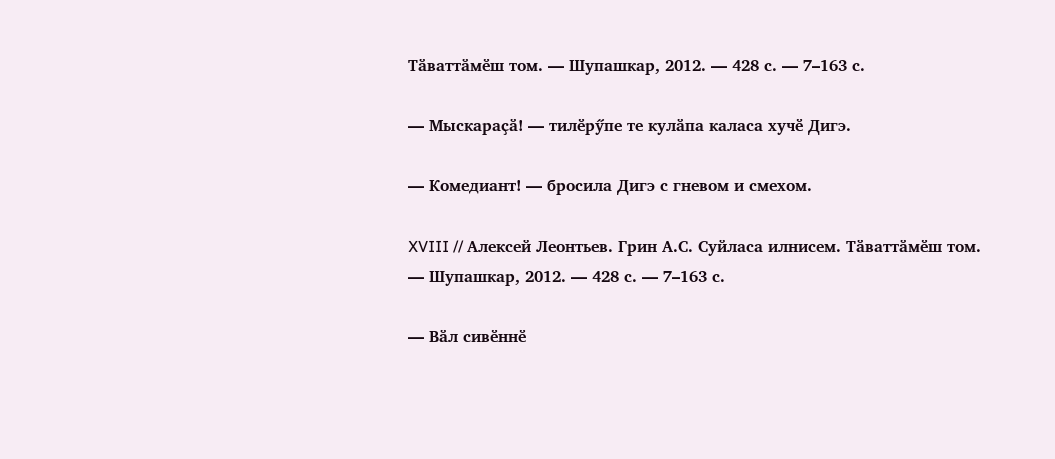Тӑваттӑмӗш том. — Шупашкар, 2012. — 428 с. — 7–163 с.

— Мыскараҫӑ! — тилӗрӳпе те кулӑпа каласа хучӗ Дигэ.

— Комедиант! — бросила Дигэ с гневом и смехом.

XVIII // Алексей Леонтьев. Грин А.С. Суйласа илнисем. Тӑваттӑмӗш том. — Шупашкар, 2012. — 428 с. — 7–163 с.

— Вӑл сивӗннӗ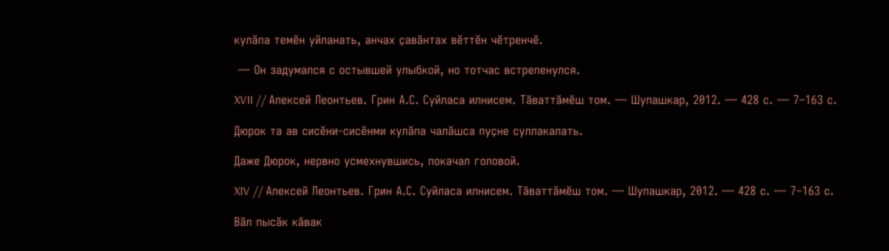кулӑпа темӗн уйланать, анчах ҫавӑнтах вӗттӗн чӗтренчӗ.

 — Он задумался с остывшей улыбкой, но тотчас встрепенулся.

XVII // Алексей Леонтьев. Грин А.С. Суйласа илнисем. Тӑваттӑмӗш том. — Шупашкар, 2012. — 428 с. — 7–163 с.

Дюрок та ав сисӗни-сисӗнми кулӑпа чалӑшса пуҫне суллакалать.

Даже Дюрок, нервно усмехнувшись, покачал головой.

XIV // Алексей Леонтьев. Грин А.С. Суйласа илнисем. Тӑваттӑмӗш том. — Шупашкар, 2012. — 428 с. — 7–163 с.

Вӑл пысӑк кӑвак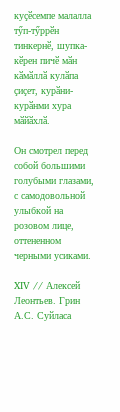куҫӗсемпе малалла тӳп-тӳррӗн тинкернӗ, шупка-кӗрен пичӗ мӑн кӑмӑллӑ кулӑпа ҫиҫет, курӑни-курӑнми хура мӑйӑхлӑ.

Он смотрел перед собой большими голубыми глазами, с самодовольной улыбкой на розовом лице, оттененном черными усиками.

XIV // Алексей Леонтьев. Грин А.С. Суйласа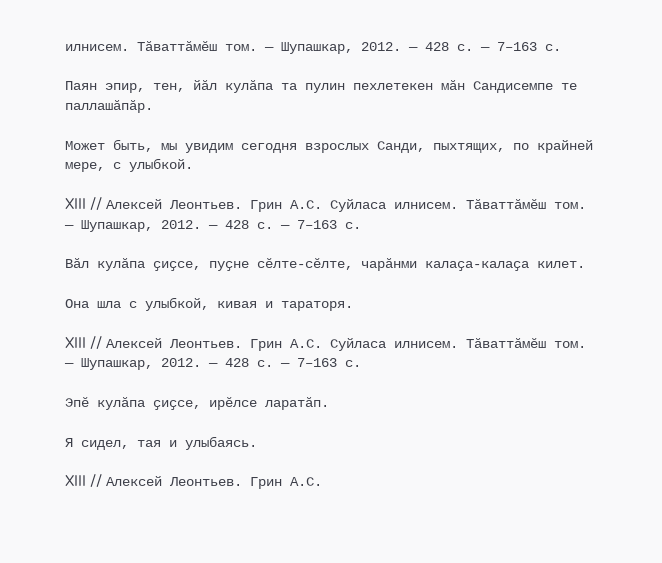илнисем. Тӑваттӑмӗш том. — Шупашкар, 2012. — 428 с. — 7–163 с.

Паян эпир, тен, йӑл кулӑпа та пулин пехлетекен мӑн Сандисемпе те паллашӑпӑр.

Может быть, мы увидим сегодня взрослых Санди, пыхтящих, по крайней мере, с улыбкой.

XIII // Алексей Леонтьев. Грин А.С. Суйласа илнисем. Тӑваттӑмӗш том. — Шупашкар, 2012. — 428 с. — 7–163 с.

Вӑл кулӑпа ҫиҫсе, пуҫне сӗлте-сӗлте, чарӑнми калаҫа-калаҫа килет.

Она шла с улыбкой, кивая и тараторя.

XIII // Алексей Леонтьев. Грин А.С. Суйласа илнисем. Тӑваттӑмӗш том. — Шупашкар, 2012. — 428 с. — 7–163 с.

Эпӗ кулӑпа ҫиҫсе, ирӗлсе ларатӑп.

Я сидел, тая и улыбаясь.

XIII // Алексей Леонтьев. Грин А.С.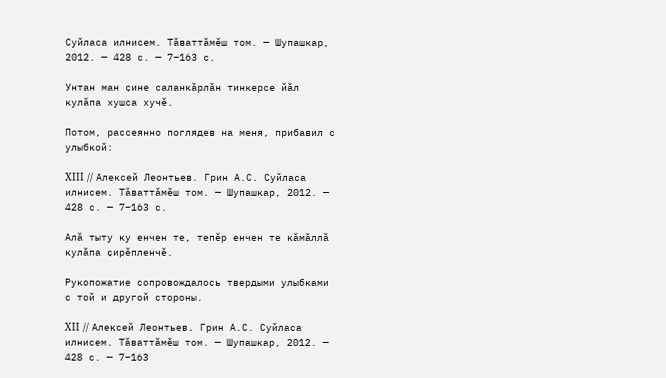Суйласа илнисем. Тӑваттӑмӗш том. — Шупашкар, 2012. — 428 с. — 7–163 с.

Унтан ман ҫине саланкӑрлӑн тинкерсе йӑл кулӑпа хушса хучӗ.

Потом, рассеянно поглядев на меня, прибавил с улыбкой:

XIII // Алексей Леонтьев. Грин А.С. Суйласа илнисем. Тӑваттӑмӗш том. — Шупашкар, 2012. — 428 с. — 7–163 с.

Алӑ тыту ку енчен те, тепӗр енчен те кӑмӑллӑ кулӑпа ҫирӗпленчӗ.

Рукопожатие сопровождалось твердыми улыбками с той и другой стороны.

XII // Алексей Леонтьев. Грин А.С. Суйласа илнисем. Тӑваттӑмӗш том. — Шупашкар, 2012. — 428 с. — 7–163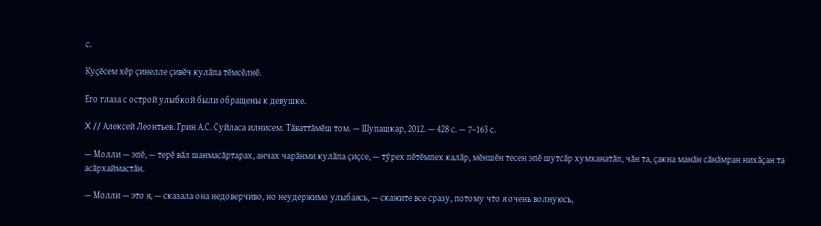с.

Куҫӗсем хӗр ҫинелле ҫивӗч кулӑпа тӗмсӗлнӗ.

Его глаза с острой улыбкой были обращены к девушке.

X // Алексей Леонтьев. Грин А.С. Суйласа илнисем. Тӑваттӑмӗш том. — Шупашкар, 2012. — 428 с. — 7–163 с.

— Молли — эпӗ, — терӗ вӑл шанмасӑртарах, анчах чарӑнми кулӑпа ҫиҫсе, — тӳрех пӗтӗмпех калӑр, мӗншӗн тесен эпӗ шутсӑр хумханатӑп, чӑн та, ҫакна манӑн сӑнӑмран нихӑҫан та асӑрхаймастӑн.

— Молли — это я, — сказала она недоверчиво, но неудержимо улыбаясь, — скажите все сразу, потому что я очень волнуюсь,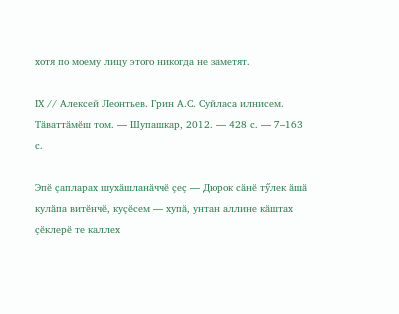хотя по моему лицу этого никогда не заметят.

IX // Алексей Леонтьев. Грин А.С. Суйласа илнисем. Тӑваттӑмӗш том. — Шупашкар, 2012. — 428 с. — 7–163 с.

Эпӗ ҫапларах шухӑшланӑччӗ ҫеҫ — Дюрок сӑнӗ тӳлек ӑшӑ кулӑпа витӗнчӗ, куҫӗсем — хупӑ, унтан аллине кӑштах ҫӗклерӗ те каллех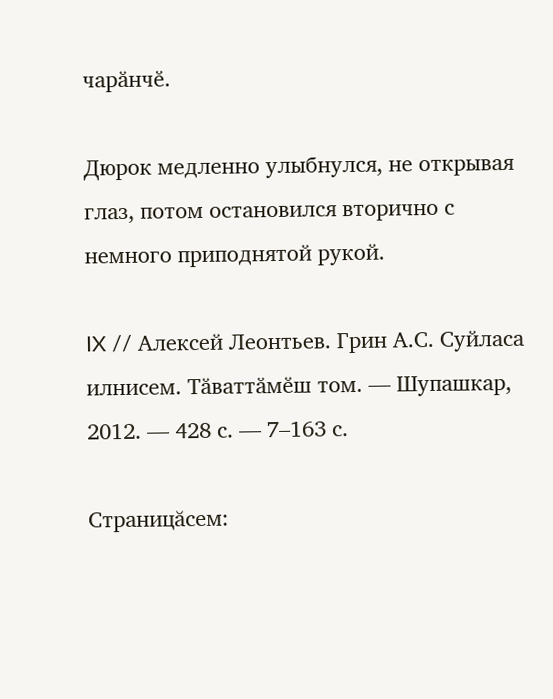чарӑнчӗ.

Дюрок медленно улыбнулся, не открывая глаз, потом остановился вторично с немного приподнятой рукой.

IX // Алексей Леонтьев. Грин А.С. Суйласа илнисем. Тӑваттӑмӗш том. — Шупашкар, 2012. — 428 с. — 7–163 с.

Страницăсем: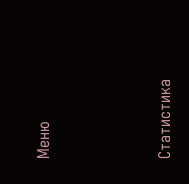Меню



Статистика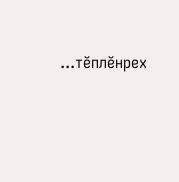...тĕплӗнрех